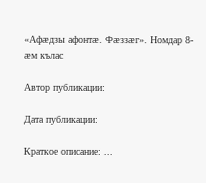«Афæдзы афонтæ. Фæззæг». Номдар 8-æм кълас

Автор публикации:

Дата публикации:

Краткое описание: ...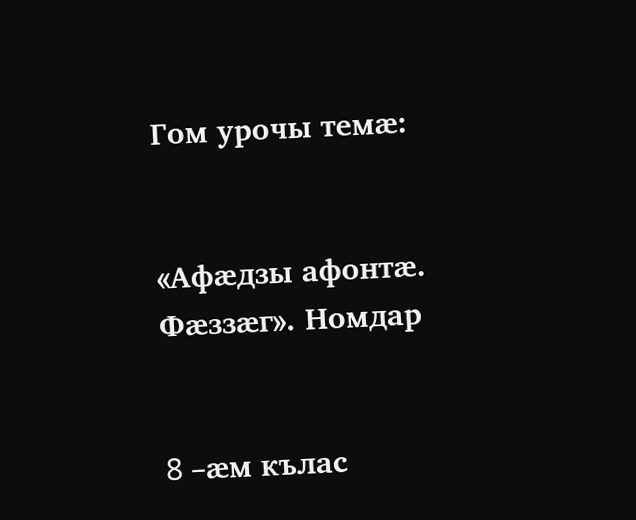Гом урочы темæ:


«Афæдзы афонтæ. Фæззæг». Номдар


8 –æм кълас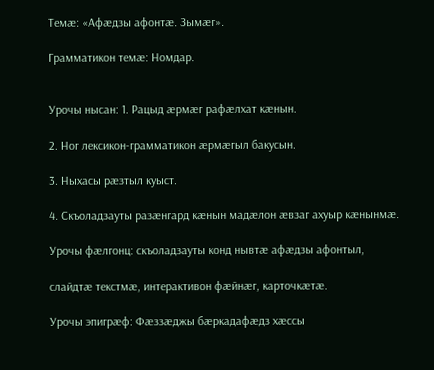Темæ: «Афæдзы афонтæ. Зымæг».

Грамматикон темæ: Номдар.


Урочы нысан: 1. Рацыд æрмæг рафæлхат кæнын.

2. Ног лексикон-грамматикон æрмæгыл бакусын.

3. Ныхасы рæзтыл куыст.

4. Скъоладзауты разæнгард кæнын мадæлон æвзаг ахуыр кæнынмæ.

Урочы фæлгонц: скъоладзауты конд нывтæ афæдзы афонтыл,

слайдтæ текстмæ, интерактивон фæйнæг, карточкæтæ.

Урочы эпигрæф: Фæззæджы бæркадафæдз хæссы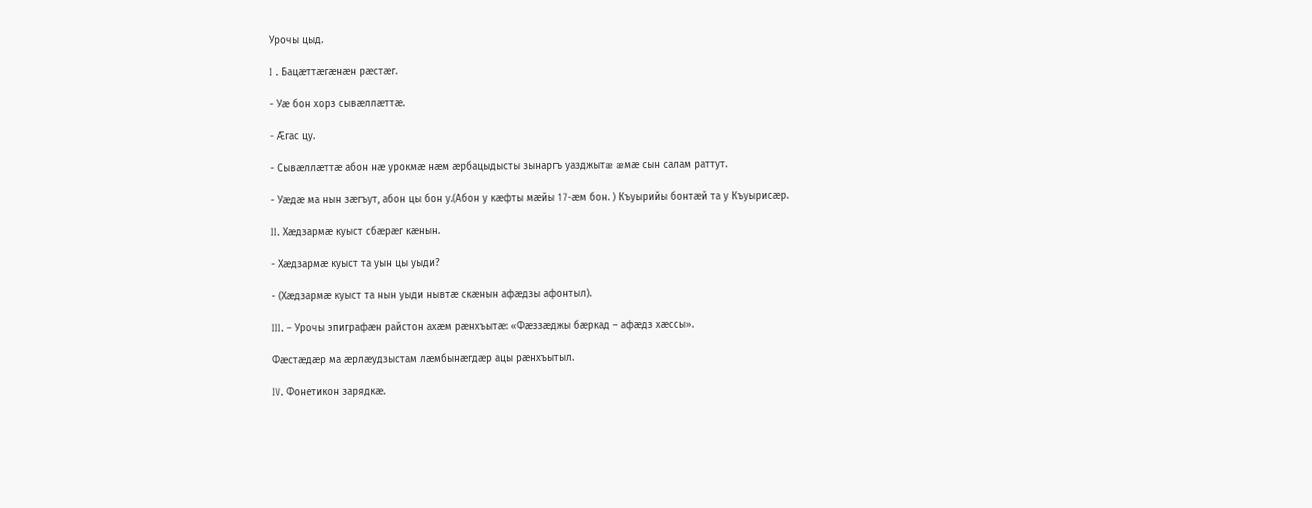Урочы цыд.

I . Бацæттæгæнæн рæстæг.

- Уæ бон хорз сывæллæттæ.

- Æгас цу.

- Сывæллæттæ абон нæ урокмæ нæм æрбацыдысты зынаргъ уазджытæ æмæ сын салам раттут.

- Уæдæ ма нын зæгъут, абон цы бон у.(Абон у кæфты мæйы 17-æм бон. ) Къуырийы бонтæй та у Къуырисæр.

II. Хæдзармæ куыст сбæрæг кæнын.

- Хæдзармæ куыст та уын цы уыди?

- (Хæдзармæ куыст та нын уыди нывтæ скæнын афæдзы афонтыл).

III. – Урочы эпиграфæн райстон ахæм рæнхъытæ: «Фæззæджы бæркад – афæдз хæссы».

Фæстæдæр ма æрлæудзыстам лæмбынæгдæр ацы рæнхъытыл.

IV. Фонетикон зарядкæ.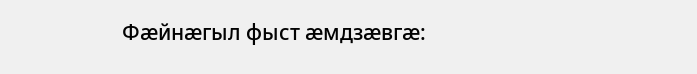Фæйнæгыл фыст æмдзæвгæ: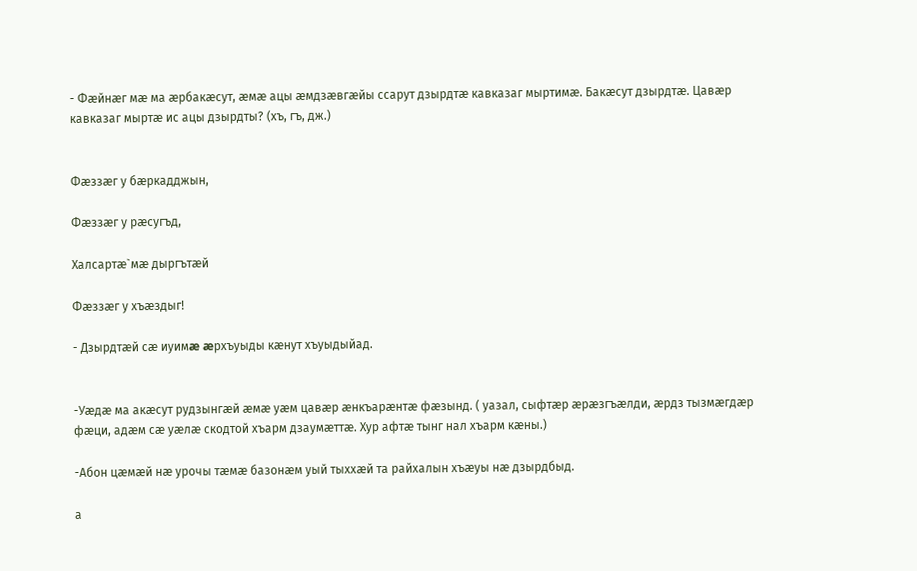- Фæйнæг мæ ма æрбакæсут, æмæ ацы æмдзæвгæйы ссарут дзырдтæ кавказаг мыртимæ. Бакæсут дзырдтæ. Цавæр кавказаг мыртæ ис ацы дзырдты? (хъ, гъ, дж.)


Фæззæг у бæркадджын,

Фæззæг у рæсугъд,

Халсартæ`мæ дыргътæй

Фæззæг у хъæздыг!

- Дзырдтæй сæ иуимæ æрхъуыды кæнут хъуыдыйад.


-Уæдæ ма акæсут рудзынгæй æмæ уæм цавæр æнкъарæнтæ фæзынд. ( уазал, сыфтæр æрæзгъæлди, æрдз тызмæгдæр фæци, адæм сæ уæлæ скодтой хъарм дзаумæттæ. Хур афтæ тынг нал хъарм кæны.)

-Абон цæмæй нæ урочы тæмæ базонæм уый тыххæй та райхалын хъæуы нæ дзырдбыд.

а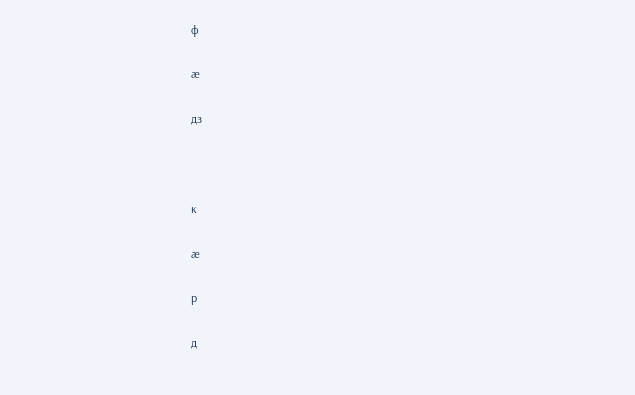ф

æ

дз



к

æ

р

д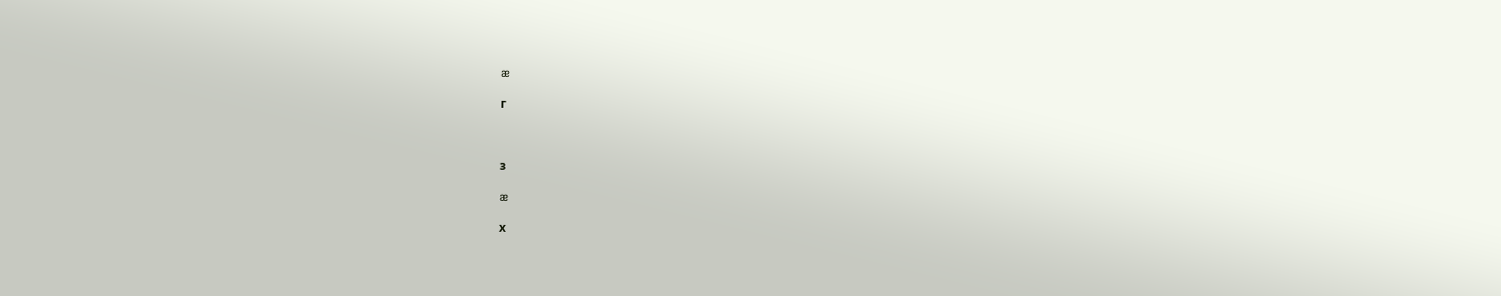æ

г



з

æ

х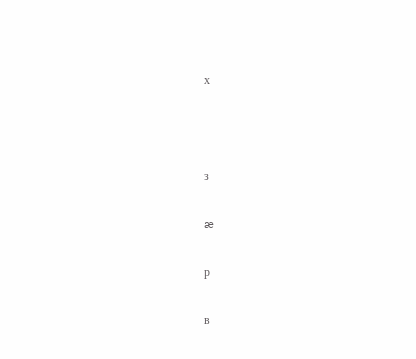х



з

æ

р

в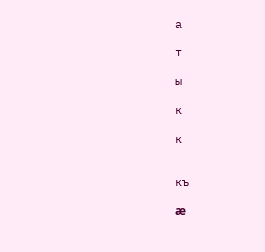а

т

ы

к

к


къ

æ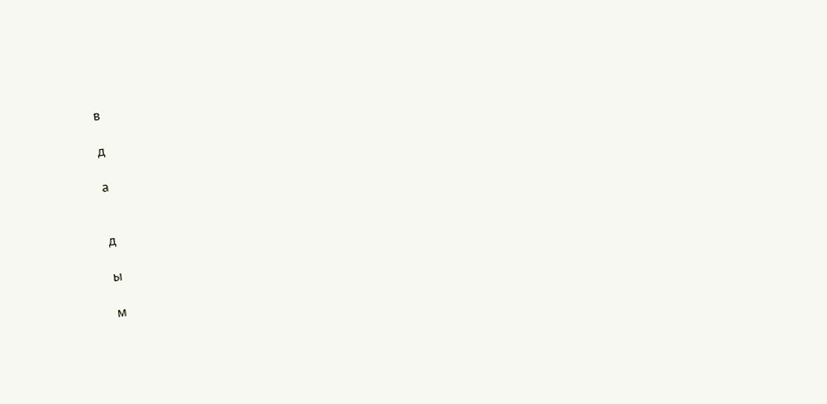в

д

а


д

ы

м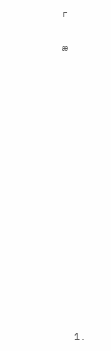г

æ
















  1.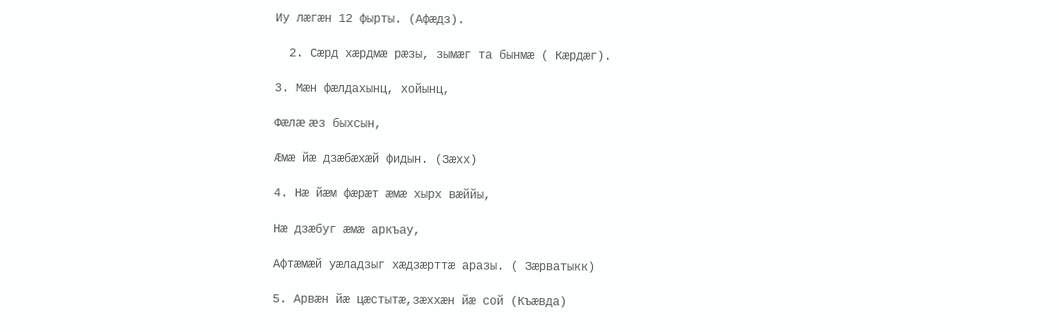Иу лæгæн 12 фырты. (Афæдз).

  2. Сæрд хæрдмæ рæзы, зымæг та бынмæ ( Кæрдæг).

3. Мæн фæлдахынц, хойынц,

Фæлæ æз быхсын,

Æмæ йæ дзæбæхæй фидын. (Зæхх)

4. Нæ йæм фæрæт æмæ хырх вæййы,

Нæ дзæбуг æмæ аркъау,

Афтæмæй уæладзыг хæдзæрттæ аразы. ( Зæрватыкк)

5. Арвæн йæ цæстытæ,зæххæн йæ сой (Къæвда)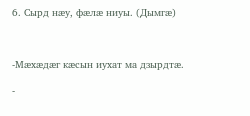6. Сырд нæу, фæлæ ниуы. (Дымгæ)



-Мæхæдæг кæсын иухат ма дзырдтæ.

-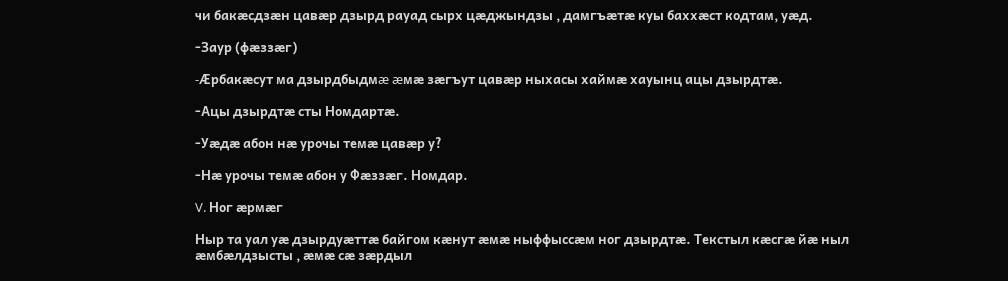чи бакæсдзæн цавæр дзырд рауад сырх цæджындзы , дамгъæтæ куы баххæст кодтам, уæд.

-Заур (фæззæг)

-Æрбакæсут ма дзырдбыдмæ æмæ зæгъут цавæр ныхасы хаймæ хауынц ацы дзырдтæ.

-Ацы дзырдтæ сты Номдартæ.

-Уæдæ абон нæ урочы темæ цавæр у?

-Нæ урочы темæ абон у Фæззæг. Номдар.

V. Ног æрмæг

Ныр та уал уæ дзырдуæттæ байгом кæнут æмæ ныффыссæм ног дзырдтæ. Текстыл кæсгæ йæ ныл æмбæлдзысты , æмæ сæ зæрдыл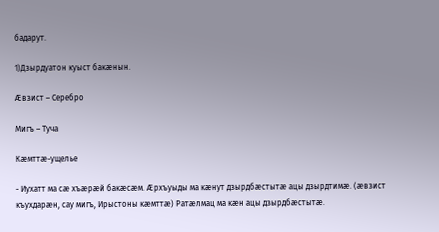бадарут.

1)Дзырдуатон куыст бакæнын.

Æвзист – Серебро

Мигъ – Туча

Кæмттæ-ущелье

- Иухатт ма сæ хъæрæй бакæсæм. Æрхъуыды ма кæнут дзырдбæстытæ ацы дзырдтимæ. (æвзист къухдарæн, сау мигъ, Ирыстоны кæмттæ) Ратæлмац ма кæн ацы дзырдбæстытæ.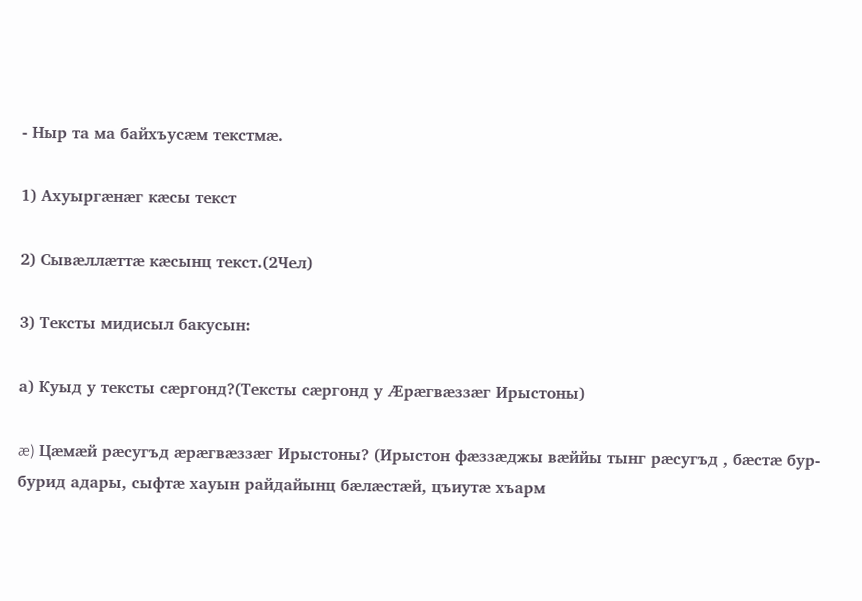- Ныр та ма байхъусæм текстмæ.

1) Ахуыргæнæг кæсы текст

2) Сывæллæттæ кæсынц текст.(2Чел)

3) Тексты мидисыл бакусын:

а) Куыд у тексты сæргонд?(Тексты сæргонд у Æрæгвæззæг Ирыстоны)

æ) Цæмæй рæсугъд æрæгвæззæг Ирыстоны? (Ирыстон фæззæджы вæййы тынг рæсугъд , бæстæ бур-бурид адары, сыфтæ хауын райдайынц бæлæстæй, цъиутæ хъарм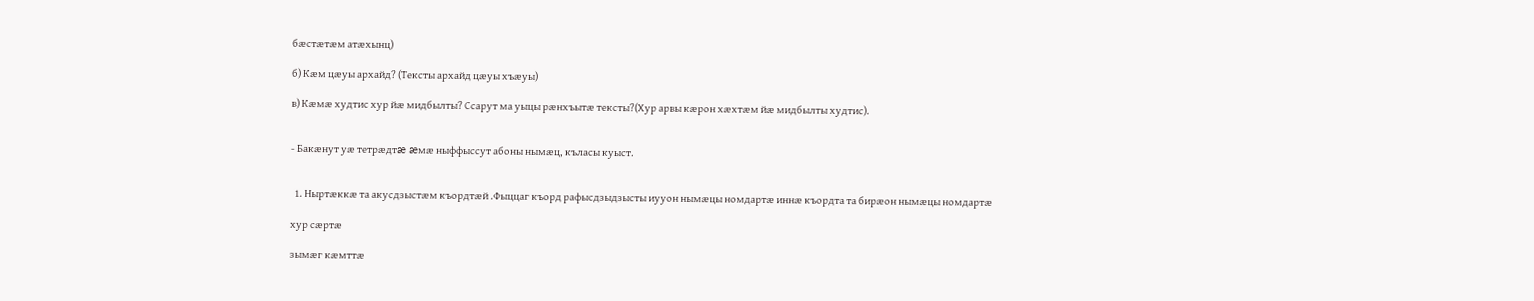бæстæтæм атæхынц)

б) Кæм цæуы архайд? (Тексты архайд цæуы хъæуы)

в) Кæмæ худтис хур йæ мидбылты? Ссарут ма уыцы рæнхъытæ тексты?(Хур арвы кæрон хæхтæм йæ мидбылты худтис).


- Бакæнут уæ тетрæдтæ æмæ ныффыссут абоны нымæц, къласы куыст.


  1. Ныртæккæ та акусдзыстæм къордтæй .Фыццаг къорд рафысдзыдзысты иууон нымæцы номдартæ иннæ къордта та бирæон нымæцы номдартæ

хур сæртæ

зымæг кæмттæ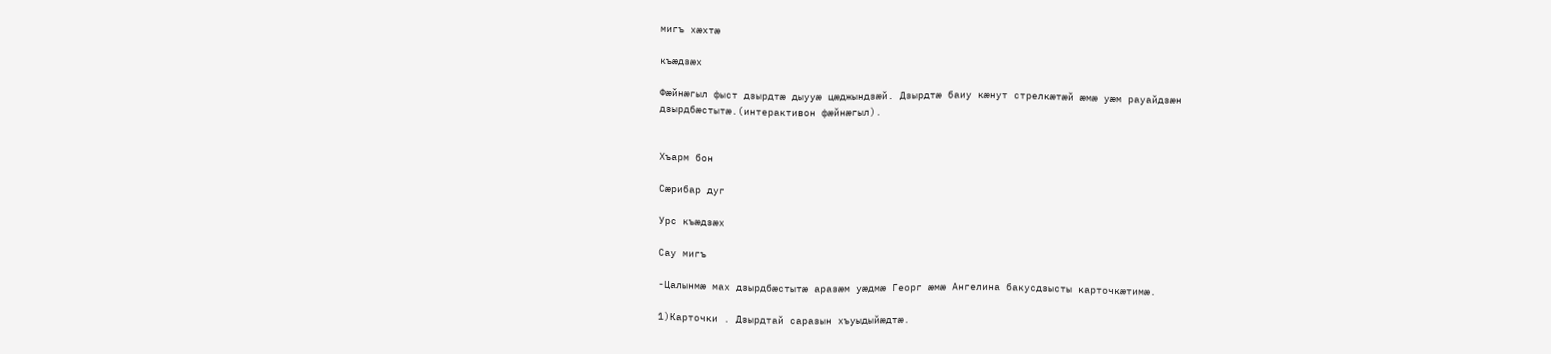мигъ хæхтæ

къæдзæх

Фæйнæгыл фыст дзырдтæ дыууæ цæджындзæй. Дзырдтæ баиу кæнут стрелкæтæй æмæ уæм рауайдзæн дзырдбæстытæ.(интерактивон фæйнæгыл).


Хъарм бон

Сæрибар дуг

Урс къæдзæх

Сау мигъ

-Цалынмæ мах дзырдбæстытæ аразæм уæдмæ Георг æмæ Ангелина бакусдзысты карточкæтимæ.

1)Карточки . Дзырдтай саразын хъуыдыйæдтæ.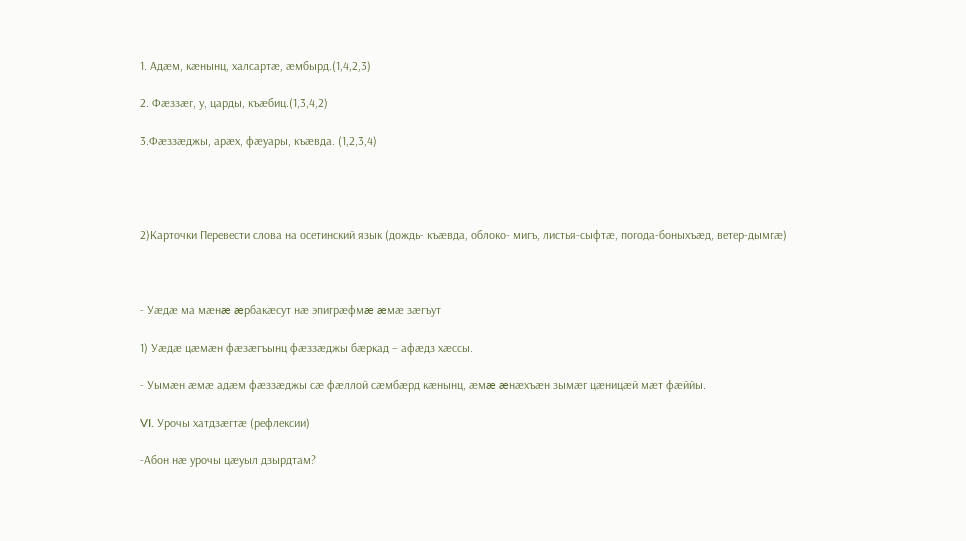1. Адæм, кæнынц, халсартæ, æмбырд.(1,4,2,3)

2. Фæззæг, у, царды, къæбиц.(1,3,4,2)

3.Фæззæджы, арæх, фæуары, къæвда. (1,2,3,4)




2)Карточки Перевести слова на осетинский язык (дождь- къæвда, облоко- мигъ, листья-сыфтæ, погода-боныхъæд, ветер-дымгæ)



- Уæдæ ма мæнæ æрбакæсут нæ эпигрæфмæ æмæ зæгъут

1) Уæдæ цæмæн фæзæгъынц фæззæджы бæркад – афæдз хæссы.

- Уымæн æмæ адæм фæззæджы сæ фæллой сæмбæрд кæнынц, æмæ æнæхъæн зымæг цæницæй мæт фæййы.

VI. Урочы хатдзæгтæ (рефлексии)

-Абон нæ урочы цæуыл дзырдтам?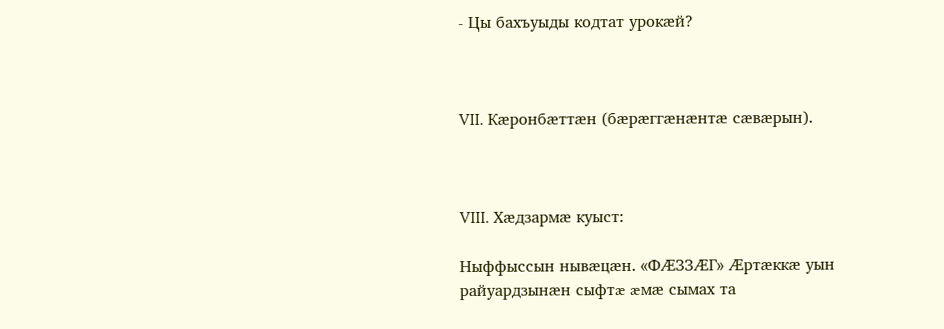- Цы бахъуыды кодтат урокæй?



VII. Кæронбæттæн (бæрæггæнæнтæ сæвæрын).



VIII. Хæдзармæ куыст:

Ныффыссын нывæцæн. «ФÆЗЗÆГ» Æртæккæ уын райуардзынæн сыфтæ æмæ сымах та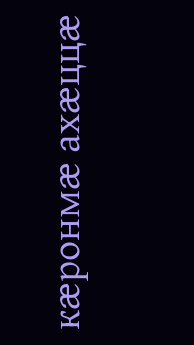кæронмæ ахæццæ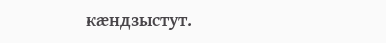кæндзыстут.